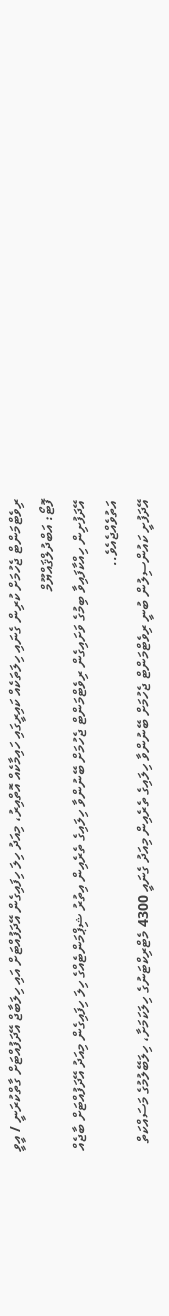ރިވެޓްމަންޓް ޖެހުމަށް ކުރިން ގެނައި ހިލަތަކެއް ކައިރީގައި ހައިމާކެއް އޮތްއިރު، މިއަދު ހިލަ ހިފައިގެން އޭދަފުއްޓަށް އައި ހިލަބާޖް އޭދަފުއްޓަށް ގާތްކުރަނީ / އީވީ ފޮޓޯ: އަބްދުލްޤައްޔޫމް
އޭދަފުށިން ހިއްކާފައިވާ ބިމުގެ ވަށައިގެން ރިވެޓްމަންޓް ޖެހުމަށް ބޭނުންވާ ހިލައިގެ ތެރެއިން އިތުރު ޝިޕްމަންޓެއްގެ ހިލަ ހިފައިގެން މިއަދު އޭދަފުއްޓަށް ބާޖެއް އަތުވެއްޖެއެވެ..
އޭދަފުށީ ކައުންސިލުން ބުނީ ރިވެޓްމަންޓް ޖެހުމަށް ބޭނުންވާ ހިލައިގެ ތެރެއިން މިއަދު ގެނައީ 4300 މެޓްރިކްޓަނުގެ ހިލަކަމަށާ، ހިލަބޭލުމުގެ މަސައްކަތް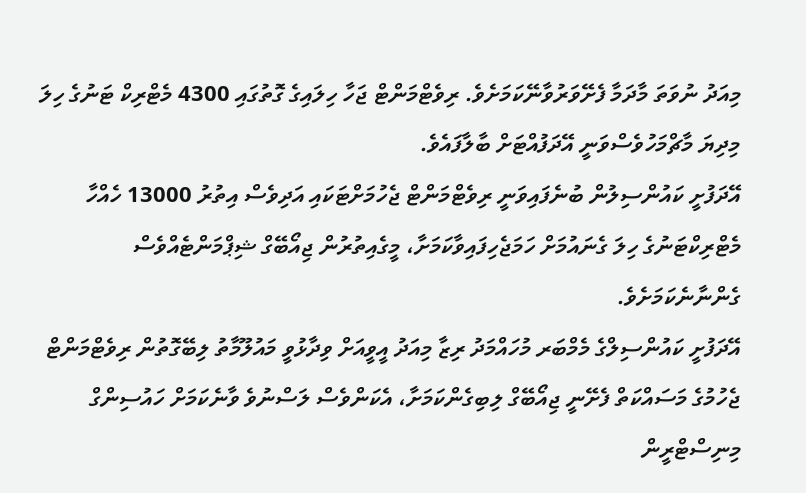މިއަދު ނުވަތަ މާދަމާ ފެށޭވަރުވާނޭކަމަށެވެ. ރިވެޓްމަންޓް ޖަހާ ހިލައިގެ ގޮތުގައި 4300 މެޓްރިކް ޓަނުގެ ހިލަ މިދިޔަ މާޗްމަހުވެސްވަނީ އޭދަފުއްޓަށް ބާލާފައެވެ.
އޭދަފުށީ ކައުންސިލުން ބުނެފައިވަނީ ރިވެޓްމަންޓް ޖެހުމަށްޓަކައި އަދިވެސް އިތުރު 13000 ހެއްހާ މެޓްރިކްޓަނުގެ ހިލަ ގެނައުމަށް ހަމަޖެހިފައިވާކަމަށާ، މީގެއިތުރުން ޖިއޯބޭގް ޝިޕްމަންޓެއްވެސް ގެންނާނެކަމަށެވެ.
އޭދަފުށީ ކައުންސިލްގެ މެމްބަރ މުހައްމަދު ރިޒާ މިއަދު އީވީއަށް ވިދާޅުވީ މައުލޫމާތު ލިބޭގޮތުން ރިވެޓްމަންޓް ޖެހުމުގެ މަސައްކަތް ފެށޭނީ ޖިއޯބޭގް ލިބިގެންކަމަށާ، އެކަންވެސް ލަސްނުވެ ވާނެކަމަށް ހައުސިންގް މިނިސްޓްރީން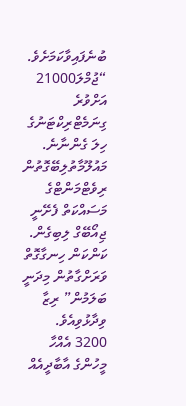ބުނެފައިވާކަމަށެވެ.
“ޖުމްލަ21000 އަށްވުރެ ގިނަމެޓްރިކްޓަނުގެ ހިލަ ގެންނާނެ. މައުލޫމާތުލިބޭގޮތުން ރިވެޓްމަންޓްގެ މަސައްކަތް ފެށޭނީ ޖިއޯބޭގް ލިބިގެން. ކަންކަން ހިނގާގޮތް ވަރަށްގާތުން މިދަނީ ބަލަމުން” ރިޒާ ވިދާޅުވިއެވެ.
3200 އެއްހާ މީހުންގެ އާބާދީއެއް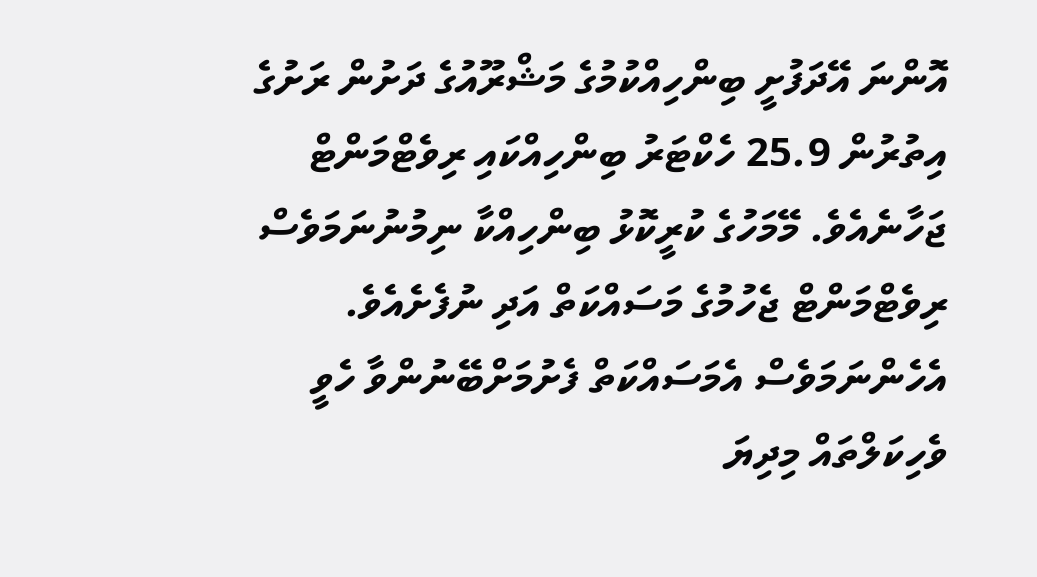އޮންނަ އޭދަފުށީ ބިންހިއްކުމުގެ މަޝްރޫއުގެ ދަށުން ރަށުގެ އިތުރުން 25.9 ހެކްޓަރު ބިންހިއްކައި ރިވެޓްމަންޓް ޖަހާނެއެވެ. މޭމަހުގެ ކުރީކޮޅު ބިންހިއްކާ ނިމުނުނަމަވެސް ރިވެޓްމަންޓް ޖެހުމުގެ މަސައްކަތް އަދި ނުފެށެއެވެ. އެހެންނަމަވެސް އެމަސައްކަތް ފެށުމަށްބޭނުންވާ ހެވީ ވެހިކަލްތައް މިދިޔަ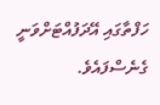ހަފްތާގައި އޭދަފުއްޓަށްވަނީ ގެނެސްފައެވެ.